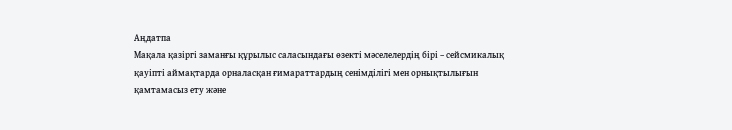Аңдатпа
Мақала қазіргі заманғы құрылыс саласындағы өзекті мәселелердің бірі – сейсмикалық қауіпті аймақтарда орналасқан ғимараттардың сенімділігі мен орнықтылығын қамтамасыз ету және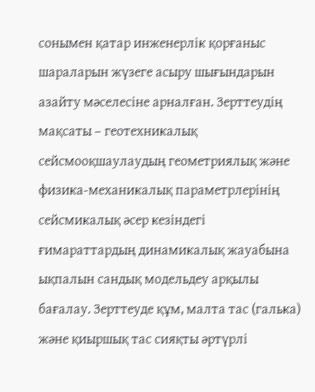сонымен қатар инженерлік қорғаныс шараларын жүзеге асыру шығындарын азайту мәселесіне арналған. Зерттеудің мақсаты – геотехникалық сейсмооқшаулаудың геометриялық және физика-механикалық параметрлерінің сейсмикалық әсер кезіндегі ғимараттардың динамикалық жауабына ықпалын сандық модельдеу арқылы бағалау. Зерттеуде құм, малта тас (галька) және қиыршық тас сияқты әртүрлі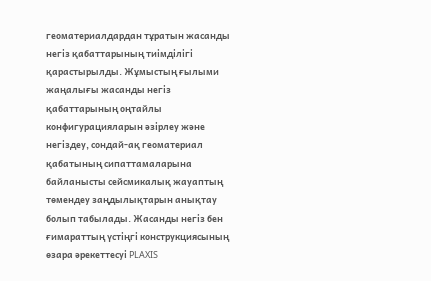геоматериалдардан тұратын жасанды негіз қабаттарының тиімділігі қарастырылды. Жұмыстың ғылыми жаңалығы жасанды негіз қабаттарының оңтайлы конфигурацияларын әзірлеу және негіздеу, сондай-ақ геоматериал қабатының сипаттамаларына байланысты сейсмикалық жауаптың төмендеу заңдылықтарын анықтау болып табылады. Жасанды негіз бен ғимараттың үстіңгі конструкциясының өзара әрекеттесуі PLAXIS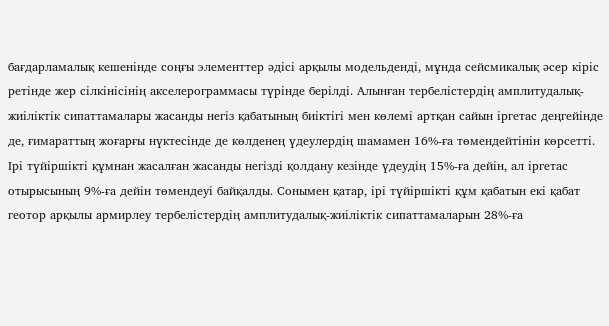бағдарламалық кешенінде соңғы элементтер әдісі арқылы модельденді, мұнда сейсмикалық әсер кіріс ретінде жер сілкінісінің акселерограммасы түрінде берілді. Алынған тербелістердің амплитудалық-жиіліктік сипаттамалары жасанды негіз қабатының биіктігі мен көлемі артқан сайын іргетас деңгейінде де, ғимараттың жоғарғы нүктесінде де көлденең үдеулердің шамамен 16%-ға төмендейтінін көрсетті. Ірі түйіршікті құмнан жасалған жасанды негізді қолдану кезінде үдеудің 15%-ға дейін, ал іргетас отырысының 9%-ға дейін төмендеуі байқалды. Сонымен қатар, ірі түйіршікті құм қабатын екі қабат геотор арқылы армирлеу тербелістердің амплитудалық-жиіліктік сипаттамаларын 28%-ға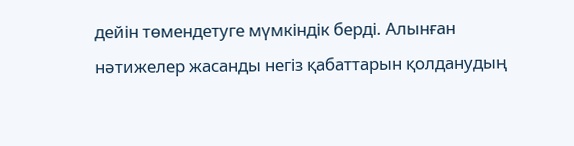дейін төмендетуге мүмкіндік берді. Алынған нәтижелер жасанды негіз қабаттарын қолданудың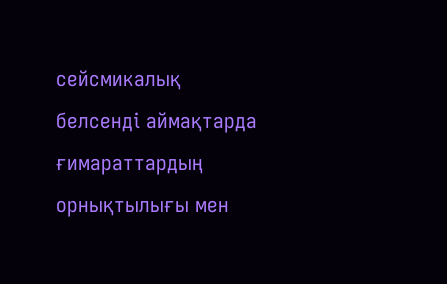сейсмикалық белсенді аймақтарда ғимараттардың орнықтылығы мен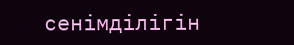сенімділігін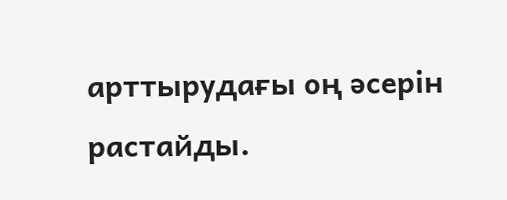арттырудағы оң әсерін растайды.